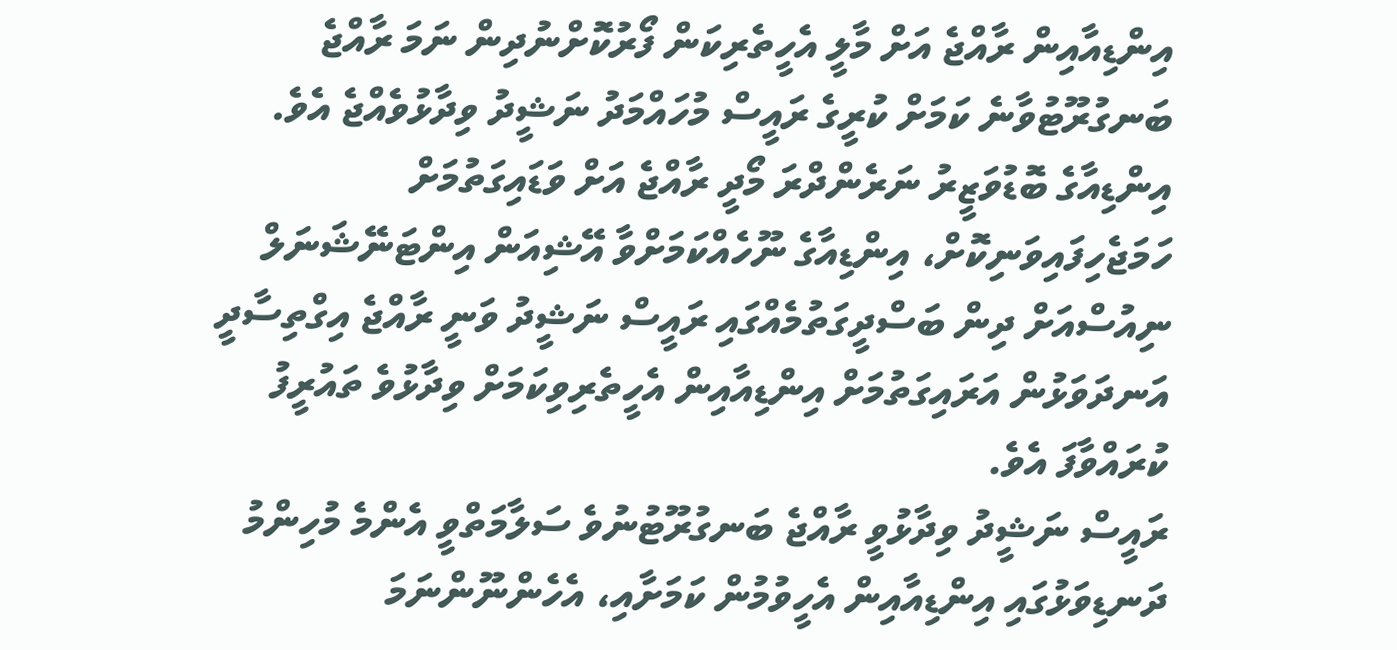އިންޑިއާއިން ރާއްޖެ އަށް މާލީ އެހީތެރިކަން ފޯރުކޮށްނުދިން ނަމަ ރާއްޖެ ބަނގުރޫޓުވާނެ ކަމަށް ކުރީގެ ރައީސް މުހައްމަދު ނަޝީދު ވިދާޅުވެއްޖެ އެވެ.
އިންޑިއާގެ ބޮޑުވަޒީރު ނަރެންދްރަ މޯދީ ރާއްޖެ އަށް ވަޑައިގަތުމަށް ހަމަޖެހިފައިވަނިކޮށް، އިންޑިއާގެ ނޫހެއްކަމަށްވާ އޭޝިއަން އިންޓަނޭޝަނަލް ނިއުސްއަށް ދިން ބަސްދީގަތުމެއްގައި ރައީސް ނަޝީދު ވަނީ ރާއްޖެ އިގްތިސާދީ އަނދަވަޅުން އަރައިގަތުމަށް އިންޑިއާއިން އެހީތެރިވިކަމަށް ވިދާޅުވެ ތައުރީފު ކުރައްވާފަ އެވެ.
ރައީސް ނަޝީދު ވިދާޅުވީ ރާއްޖެ ބަނގުރޫޓުނުވެ ސަލާމަތްވީ އެންމެ މުހިންމު ދަނޑިވަޅުގައި އިންޑިއާއިން އެހީވުމުން ކަމަށާއި، އެހެންނޫންނަމަ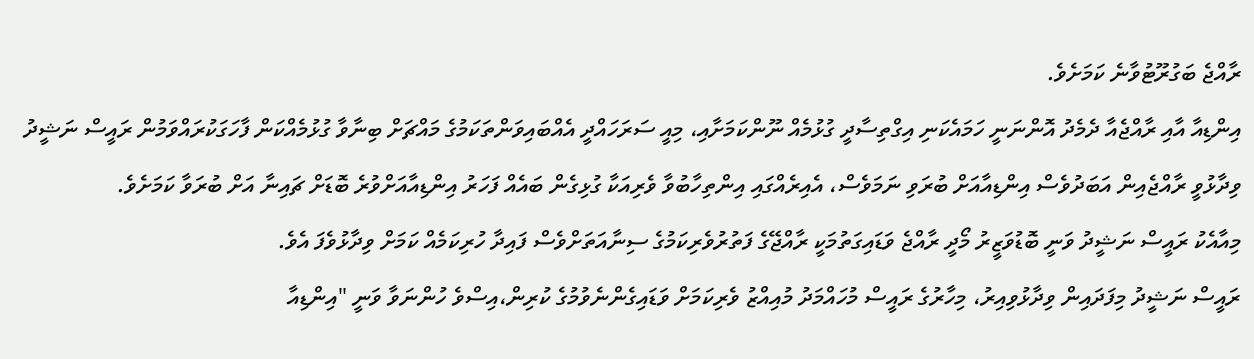ރާއްޖެ ބަގުރޫޓުވާނެ ކަމަށެވެ.
އިންޑިއާ އާއި ރާއްޖެއާ ދެމެދު އޮންނަނީ ހަމައެކަނި އިގްތިސާދީ ގުޅުމެއް ނޫންކަމަށާއި، މިއީ ސަރަހައްދީ އެއްބައިވަންތަކަމުގެ މައްޗަށް ބިނާވާ ގުޅުމެއްކަން ފާހަގަކުރައްވަމުން ރައީސް ނަޝީދު ވިދާޅުވީ ރާއްޖެއިން އަބަދުވެސް އިންޑިއާއަށް ބުރަވި ނަމަވެސް، އެއިރެއްގައި އިންތިހާބުވާ ވެރިއަކާ ގުޅިގެން ބައެއް ފަހަރު އިންޑިއާއަށްވުރެ ބޮޑަށް ޗައިނާ އަށް ބުރަވާ ކަމަށެވެ.
މިއާއެކު ރައީސް ނަޝީދު ވަނީ ބޮޑުވަޒީރު މޯދީ ރާއްޖެ ވަޑައިގަތުމަކީ ރާއްޖޭގެ ފަތުރުވެރިކަމުގެ ސިނާއަތަށްވެސް ފައިދާ ހުރިކަމެއް ކަމަށް ވިދާޅުވެފަ އެވެ.
ރައީސް ނަޝީދު މިފަދައިން ވިދާޅުވިއިރު، މިހާރުގެ ރައީސް މުހައްމަދު މުއިއްޒު ވެރިކަމަށް ވަޑައިގެންނެވުމުގެ ކުރިން،އިސްވެ ހުންނަވާ ވަނީ "އިންޑިއާ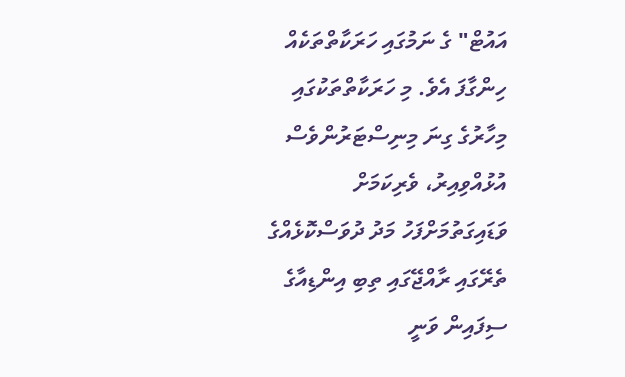އައުޓް" ގެ ނަމުގައި ހަރަކާތްތަކެއް ހިންގާފަ އެވެ. މި ހަރަކާތްތަކުގައި މިހާރުގެ ގިނަ މިނިސްޓަރުންވެސް އުޅުއްވިއިރު، ވެރިކަމަށް ވަޑައިގަތުމަށްފަހު މަދު ދުވަސްކޮޅެއްގެ ތެރޭގައި ރާއްޖޭގައި ތިބި އިންޑިއާގެ ސިފައިން ވަނީ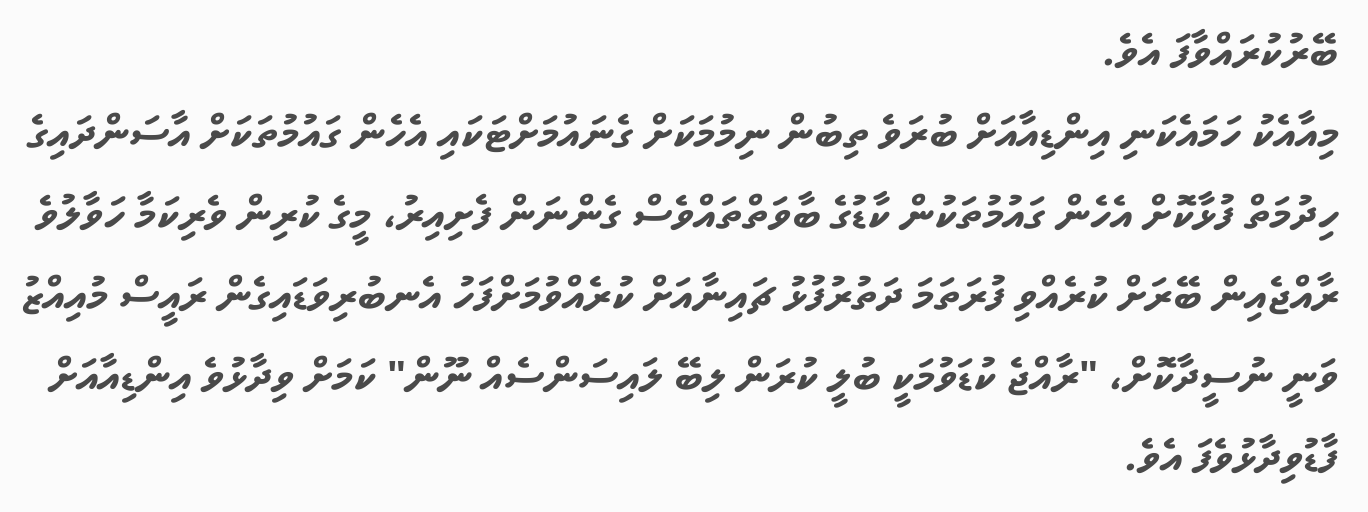ބޭރުކުރައްވާފަ އެވެ.
މިއާއެކު ހަމައެކަނި އިންޑިއާއަށް ބުރަވެ ތިބުން ނިމުމަކަށް ގެނައުމަށްޓަކައި އެހެން ގައުމުތަކަށް އާސަންދައިގެ ހިދުމަތް ފުޅާކޮށް އެހެން ގައުމުތަކުން ކާޑުގެ ބާވަތްތައްވެސް ގެންނަން ފެށިއިރު، މީގެ ކުރިން ވެރިކަމާ ހަވާލުވެ ރާއްޖެއިން ބޭރަށް ކުރެއްވި ފުރަތަމަ ދަތުރުފުޅު ޗައިނާއަށް ކުރެއްވުމަށްފަހު އެނބުރިވަޑައިގެން ރައީސް މުއިއްޒު ވަނީ ނުސީދާކޮށް، "ރާއްޖެ ކުޑަވުމަކީ ބުލީ ކުރަން ލިބޭ ލައިސަންސެއް ނޫން" ކަމަށް ވިދާޅުވެ އިންޑިއާއަށް ފާޑުވިދާޅުވެފަ އެވެ.